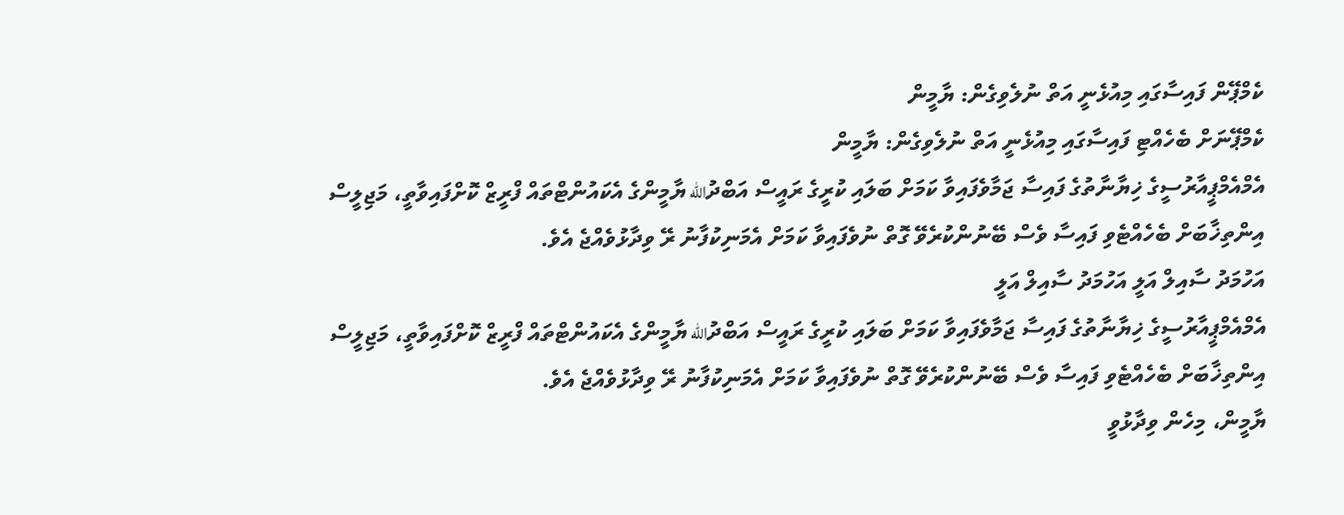ކެމްޕޭން ފައިސާގައި މިއުޅެނީ އަތް ނުލެވިގެން: ޔާމީން
ކެމްޕޭނަށް ބެހެއްޓި ފައިސާގައި މިއުޅެނީ އަތް ނުލެވިގެން: ޔާމީން
އެމްއެމްޕީއާރުސީގެ ޚިޔާނާތުގެ ފައިސާ ޖަމާވެފައިވާ ކަމަށް ބަލައި ކުރީގެ ރައީސް އަބްދުالله ޔާމީންގެ އެކައުންޓްތައް ފްރީޒް ކޮށްފައިވާތީ، މަޖިލީސް އިންތިޚާބަށް ބެހެއްޓެވި ފައިސާ ވެސް ބޭނުންކުރެވޭ ގޮތް ނުވެފައިވާ ކަމަށް އެމަނިކުފާނު ރޭ ވިދާޅުވެއްޖެ އެވެ.
އަހުމަދު ސާއިލް އަލީ އަހުމަދު ސާއިލް އަލީ
އެމްއެމްޕީއާރުސީގެ ޚިޔާނާތުގެ ފައިސާ ޖަމާވެފައިވާ ކަމަށް ބަލައި ކުރީގެ ރައީސް އަބްދުالله ޔާމީންގެ އެކައުންޓްތައް ފްރީޒް ކޮށްފައިވާތީ، މަޖިލީސް އިންތިޚާބަށް ބެހެއްޓެވި ފައިސާ ވެސް ބޭނުންކުރެވޭ ގޮތް ނުވެފައިވާ ކަމަށް އެމަނިކުފާނު ރޭ ވިދާޅުވެއްޖެ އެވެ.
ޔާމީން، މިހެން ވިދާޅުވީ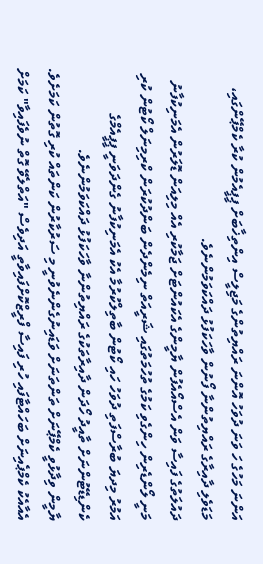އަންނަ މަހުގެ ހަ ވަނަ ދުވަހު އޮންނަ ރައްޔިތުންގެ މަޖިލީސް އިންތިޚާބަށް ޕީޕީއެމުން ކުރާ ކެމްޕޭންގައި، މަޑަވެލި ދާއިރާގެ ރައްޔިތުންނާ ފޯނުން ވާހަކަފުޅު ދައްކަވަމުންނެވެ.
ދައުލަތުގެ ފައިސާ ވަން އެސްއޯއެފުން ޔާމީންގެ އެކައުންޓަށް ޖަމާކުރި އެއް މިލިއަން ޑޮލަރުން އެމަނިކުފާނު މަނީ ލޯންޑެރިން ހިންގެވި ކަމުގެ ތުހުމަތުގައި ޝަރީއަތް ނިމެންދެން ބަންދުކުރަން ކްރިމިނަލް ކޯޓުން ކުރި އަމުރު މިދޔަ ބުރާސްފަތި ދުވަހު ހައި ކޯޓުން ބާތިލްކުރުމާ އެކު އެމަނިކުފާނު ގެންދަވަނީ ޕީޕީއެމްގެ ކެންޑިޑޭޓުންނަށް ތާއީދު ހޯދަން ދާއިރާތަކުގެ ރައްޔިތުންނާ ވާހަކަފުޅު ދައްކަވަމުންނެވެ.
ޔާމީން ވިދާޅުވީ ކެމްޕޭނަށް ތަންތަނަށް ވަޑައިނުގެންނެވުނީ މި ސަރުކާރުން ކަންތައް ކުރި ގޮތުން ކަމަށެވެ. އެއާއެކު ކެމްޕެއިނަށް ބަހައްޓާފައި ހުރި ފައިސާ ފްރީޒްކޮށްފައިވާތީ އަދިވެސް "އަތްލެވޭ ގޮތް ނުވެފައިވާ" ކަމަށް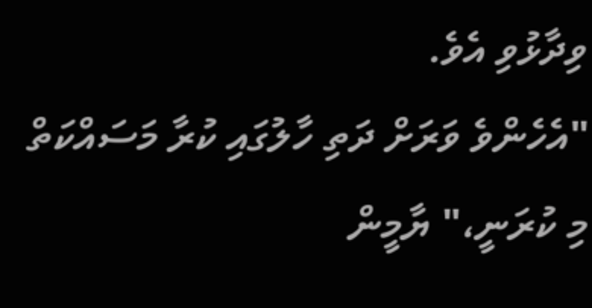ވިދާޅުވި އެވެ.
"އެހެންވެ ވަރަށް ދަތި ހާލުގައި ކުރާ މަސައްކަތް މި ކުރަނީ،" ޔާމީން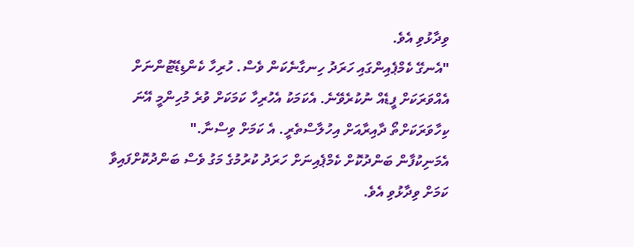ވިދާޅުވި އެވެ.
"އެނގޭ ކެމްޕެއިންގައި ހަރަދު ހިނގާނެކަން ވެސް. ހުރިހާ ކެންޑިޑޭޓުންނަށް އެއްވަރަކަށް ފީޑެއް ނުކުރެވޭނެ. އެކަމަކު އެހުރިހާ ކަމަކަށް ވުރެ މުހިންމީ އޭނަ ކިހާވަރަކަށްތޯ ދާއިރާއަށް އިހުލާސްތެރީ. އެ ކަމަށް ވިސްނާ."
އެމަނިކުފާން ބަންދުކޮށް ކެމްޕެއިނަށް ހަރަދު ކުރުމުގެ މަގު ވެސް ބަންދުކޮށްފައިވާ ކަމަށް ވިދާޅުވި އެވެ.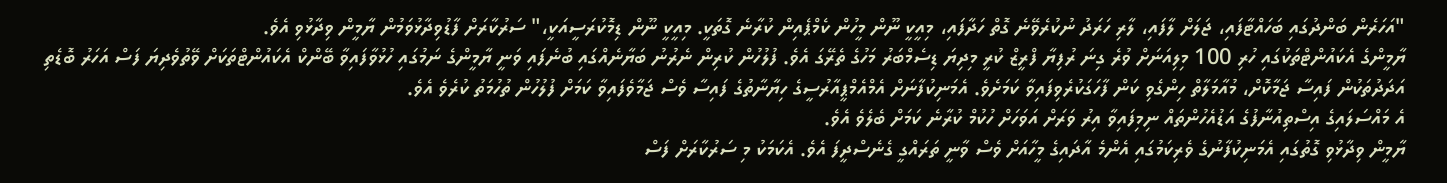"އަހަރެން ބަންދުގައި ބަހައްޓާފައި، ޖަލަށް ލާފައި، ލާރި ހަރަދު ނުކުރެވޭނެ ގޮތް ހަދާފައި، މިއީކީ ނޫން މީހުން ކެމްޕެއިން ކުރާނެ ގޮތަކީ. މިއީކީ ނޫން ޑިމޮކުރަސީއަކީ،" ސަރުކާރަށް ފާޑުވިދާޅުވަމުން ޔާމީން ވިދާޅުވި އެވެ.
ޔާމީންގެ އެކައުންޓްތަކުގައި ހުރި 100 މިލިއަނަށް ވުރެ ގިނަ ރުފިޔާ ފްރީޒް ކުރީ މިދިޔަ ޑިސެމްބަރު މަހުގެ ތެރޭގަ އެވެ. ފުލުހުން ކުރިން ނެރުނު ބަޔާނެއްގައި ބުނެފައި ވަނީ ޔާމީންގެ ނަމުގައި ހުޅުވާފައިވާ ބޭންކް އެކައުންޓްތަކަށް ވޭތުވެދިޔަ ފަސް އަހަރު ބޮޑެތި އަދަދުތަކުން ފައިސާ ޖަމާކޮށް، މުއާމަލާތް ހިންގެވި ކަން ފާހަގަކުރެވިފައިވާ ކަމަށެވެ. އެމަނިކުފާނަށް އެމްއެމްޕީއާރުސީގެ ހިޔާނާތުގެ ފައިސާ ވެސް ޖަމާވެފައިވާ ކަމަށް ފުލުހުން ތުހުމަތު ކުރެވެ އެވެ.
އެ މައްސަލައިގެ އިސްތިއުނާފުގެ އަޑުއެހުންތައް ނިމިފައިވާ އިރު ވަރަށް އަވަހަށް ހުކުމް ކުރާނެ ކަމަށް ބެލެވެ އެވެ.
ޔާމީން ވިދާޅުވި ގޮތުގައި އެމަނިކުފާނުގެ ވެރިކަމުގައި އެންމެ އާދައިގެ މީހާއަށް ވެސް ވާނީ ތަރައްގީ ގެނެސްދީފަ އެވެ. އެކަމަކު މި ސަރުކާރަށް ފަސް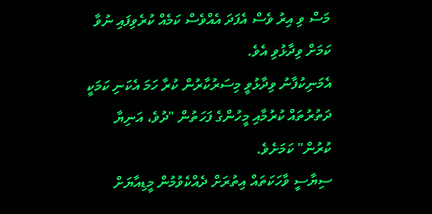މަސް ވި އިރު ވެސް އެފަދަ އެއްވެސް ކަމެއް ކުރެވިފައި ނުވާ ކަމަށް ވިދާޅުވި އެވެ.
އެމަނިކުފާނު ވިދާޅުވީ މިސަރުކާރުން ކުރާ ހަމަ އެކަނި ކަމަކީ ދަތުރުތައް ކުރުމާއި މީހުންގެ ފަހަތުން "ދުވެ، އަނިޔާ ކުރުން" ކަމަށެވެ.
ސިޔާސީ ވާހަކަތައް އިތުރަށް ދެއްކެވުމުން މީޑިއާޔަށް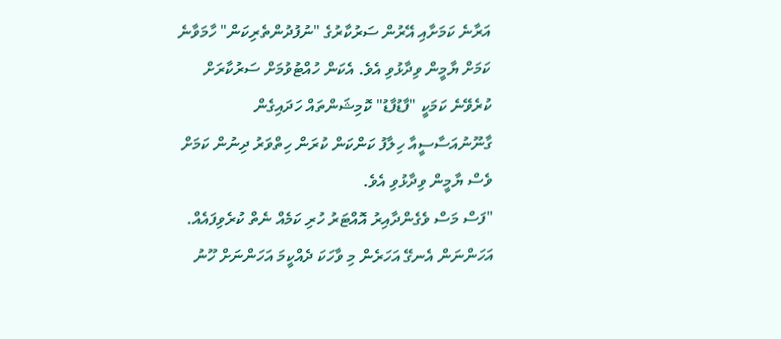އަރާނެ ކަމަށާއި އޭރުން ސަރުކާރުގެ "ނުފުދުންތެރިކަން" ހާމަވާނެ ކަމަށް ޔާމީން ވިދާޅުވި އެވެ. އެކަން ހުއްޓުވުމަށް ސަރުކާރަށް ކުރެވޭނެ ކަމަކީ "ފާޑުފާޑު" ކޮމިޝަންތައް ހަދައިގެން ގާނޫނުއަސާސީއާ ހިލާފު ކަންކަން ކުރަން ހިތްވަރު ދިނުން ކަމަށް ވެސް ޔާމީން ވިދާޅުވި އެވެ.
"ފަސް މަސް ވެގެންދާއިރު އޮއްޓަރު ހުރި ކަމެއް ނެތް ކުރެވިފައެއް. އަހަންނަން އެނގޭ އަހަރެން މި ވާހަކަ ދެއްކީމަ އަހަންނަށް ހޫނު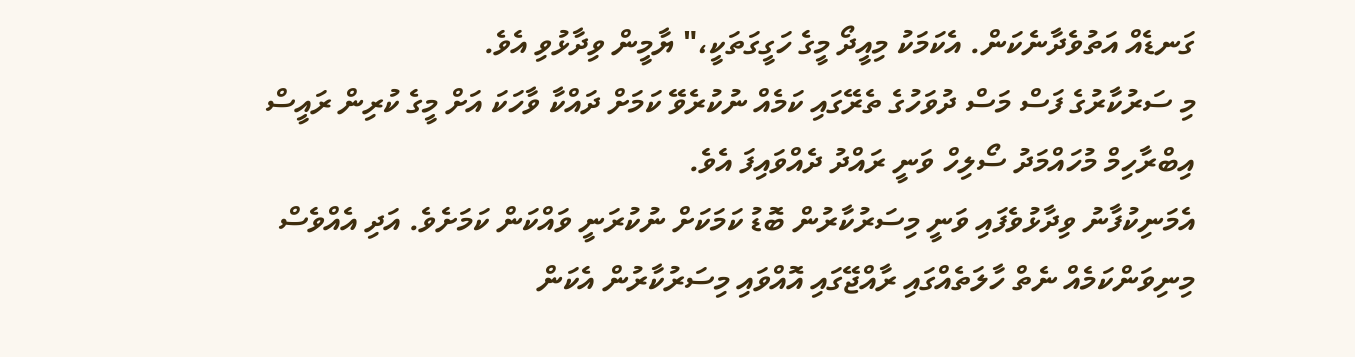ގަނޑެއް އަތުވެދާނެކަން. އެކަމަކު މިއީދޯ މީގެ ހަގީގަތަކީ،" ޔާމީން ވިދާޅުވި އެވެ.
މި ސަރުކާރުގެ ފަސް މަސް ދުވަހުގެ ތެރޭގައި ކަމެއް ނުކުރެވޭ ކަމަށް ދައްކާ ވާހަކަ އަށް މީގެ ކުރިން ރައީސް އިބްރާހިމް މުހައްމަދު ސޯލިހް ވަނީ ރައްދު ދެއްވައިފަ އެވެ.
އެމަނިކުފާނު ވިދާޅުވެފައި ވަނީ މިސަރުކާރުން ބޮޑު ކަމަކަށް ނުކުރަނީ ވައްކަން ކަމަށެވެ. އަދި އެއްވެސް މިނިވަންކަމެއް ނެތް ހާލަތެއްގައި ރާއްޖޭގައި އޮއްވައި މިސަރުކާރުން އެކަން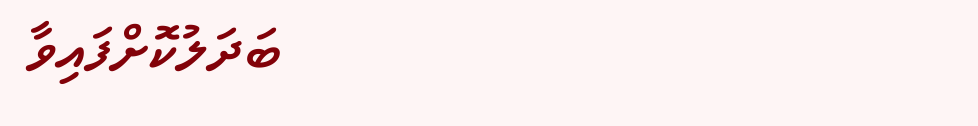ބަދަލުކޮށްފައިވާ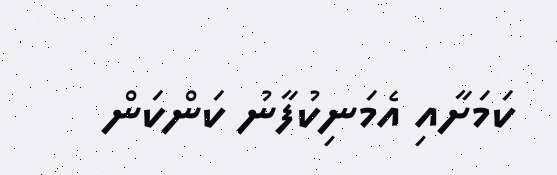ކަމަށާއި އެމަނިކުފާނު ކަންކަން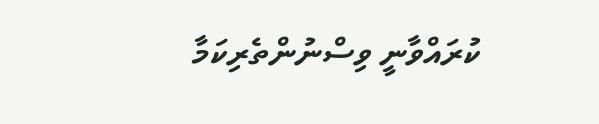ކުރައްވާނީ ވިސްނުންތެރިކަމާ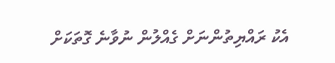އެކު ރައްޔިތުންނަށް ގެއްލުން ނުވާނެ ގޮތަކަށް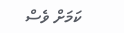ކަމަށް ވެސް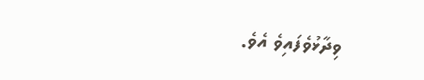ވިދާޅުވެފައިވެ އެވެ.